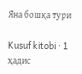Яна бошқа тури

Kusuf kitobi · 1 ҳадис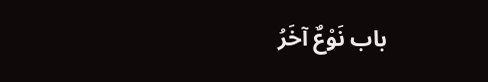باب نَوْعٌ آخَرُ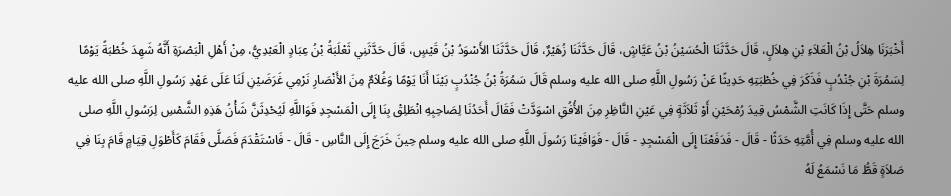أَخْبَرَنَا هِلاَلُ بْنُ الْعَلاَءِ بْنِ هِلاَلٍ، قَالَ حَدَّثَنَا الْحُسَيْنُ بْنُ عَيَّاشٍ، قَالَ حَدَّثَنَا زُهَيْرٌ، قَالَ حَدَّثَنَا الأَسْوَدُ بْنُ قَيْسٍ، قَالَ حَدَّثَنِي ثَعْلَبَةُ بْنُ عِبَادٍ الْعَبْدِيُّ، مِنْ أَهْلِ الْبَصْرَةِ أَنَّهُ شَهِدَ خُطْبَةً يَوْمًا لِسَمُرَةَ بْنِ جُنْدُبٍ فَذَكَرَ فِي خُطْبَتِهِ حَدِيثًا عَنْ رَسُولِ اللَّهِ صلى الله عليه وسلم قَالَ سَمُرَةُ بْنُ جُنْدُبٍ بَيْنَا أَنَا يَوْمًا وَغُلاَمٌ مِنَ الأَنْصَارِ نَرْمِي غَرَضَيْنِ لَنَا عَلَى عَهْدِ رَسُولِ اللَّهِ صلى الله عليه وسلم حَتَّى إِذَا كَانَتِ الشَّمْسُ قِيدَ رُمْحَيْنِ أَوْ ثَلاَثَةٍ فِي عَيْنِ النَّاظِرِ مِنَ الأُفُقِ اسْوَدَّتْ فَقَالَ أَحَدُنَا لِصَاحِبِهِ انْطَلِقْ بِنَا إِلَى الْمَسْجِدِ فَوَاللَّهِ لَيُحْدِثَنَّ شَأْنُ هَذِهِ الشَّمْسِ لِرَسُولِ اللَّهِ صلى الله عليه وسلم فِي أُمَّتِهِ حَدَثًا - قَالَ - فَدَفَعْنَا إِلَى الْمَسْجِدِ - قَالَ - فَوَافَيْنَا رَسُولَ اللَّهِ صلى الله عليه وسلم حِينَ خَرَجَ إِلَى النَّاسِ - قَالَ - فَاسْتَقْدَمَ فَصَلَّى فَقَامَ كَأَطْوَلِ قِيَامٍ قَامَ بِنَا فِي صَلاَةٍ قَطُّ مَا نَسْمَعُ لَهُ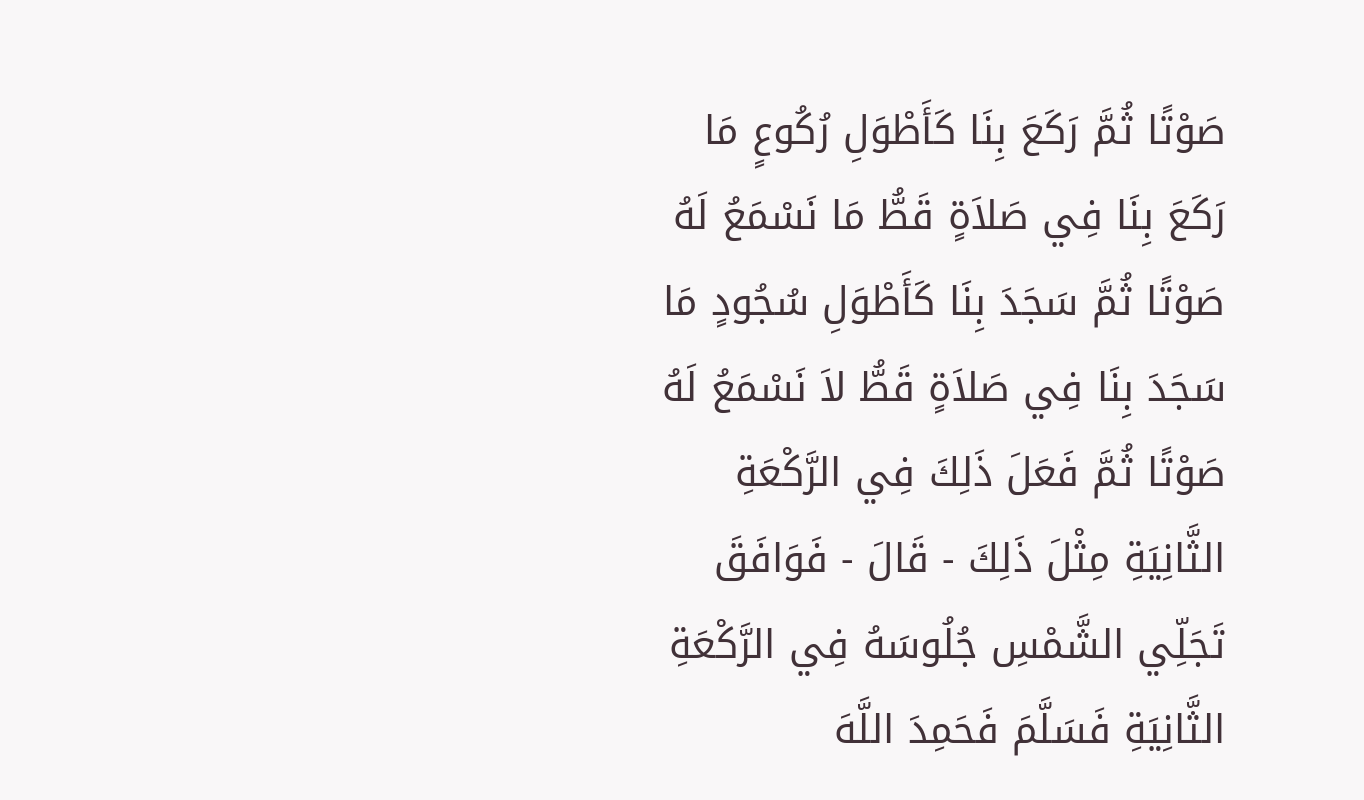صَوْتًا ثُمَّ رَكَعَ بِنَا كَأَطْوَلِ رُكُوعٍ مَا رَكَعَ بِنَا فِي صَلاَةٍ قَطُّ مَا نَسْمَعُ لَهُ صَوْتًا ثُمَّ سَجَدَ بِنَا كَأَطْوَلِ سُجُودٍ مَا سَجَدَ بِنَا فِي صَلاَةٍ قَطُّ لاَ نَسْمَعُ لَهُ صَوْتًا ثُمَّ فَعَلَ ذَلِكَ فِي الرَّكْعَةِ الثَّانِيَةِ مِثْلَ ذَلِكَ - قَالَ - فَوَافَقَ تَجَلِّي الشَّمْسِ جُلُوسَهُ فِي الرَّكْعَةِ الثَّانِيَةِ فَسَلَّمَ فَحَمِدَ اللَّهَ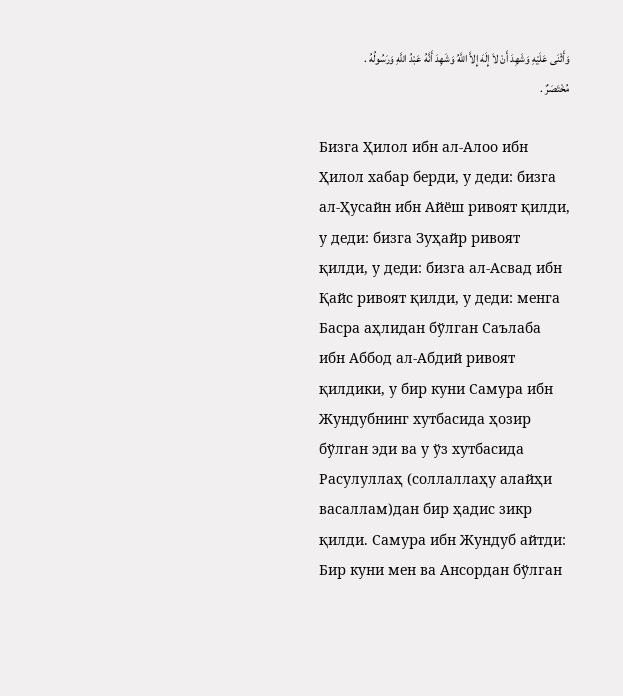وَأَثْنَى عَلَيْهِ وَشَهِدَ أَنْ لاَ إِلَهَ إِلاَّ اللَّهُ وَشَهِدَ أَنَّهُ عَبْدُ اللَّهِ وَرَسُولُهُ . مُخْتَصَرٌ .

Бизга Ҳилол ибн ал-Алоо ибн Ҳилол хабар берди, у деди: бизга ал-Ҳусайн ибн Айёш ривоят қилди, у деди: бизга Зуҳайр ривоят қилди, у деди: бизга ал-Асвад ибн Қайс ривоят қилди, у деди: менга Басра аҳлидан бўлган Саълаба ибн Аббод ал-Абдий ривоят қилдики, у бир куни Самура ибн Жундубнинг хутбасида ҳозир бўлган эди ва у ўз хутбасида Расулуллаҳ (соллаллаҳу алайҳи васаллам)дан бир ҳадис зикр қилди. Самура ибн Жундуб айтди: Бир куни мен ва Ансордан бўлган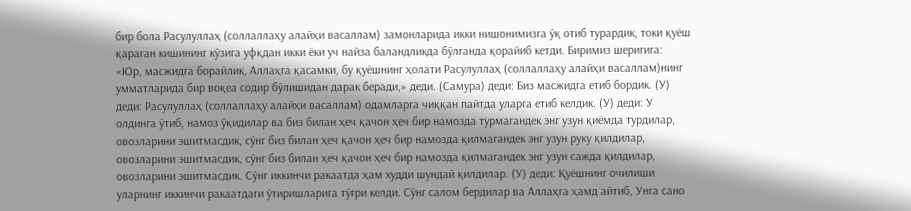бир бола Расулуллаҳ (соллаллаҳу алайҳи васаллам) замонларида икки нишонимизга ўқ отиб турардик, токи қуёш қараган кишининг кўзига уфқдан икки ёки уч найза баландликда бўлганда қорайиб кетди. Биримиз шеригига: «Юр, масжидга борайлик, Аллаҳга қасамки, бу қуёшнинг ҳолати Расулуллаҳ (соллаллаҳу алайҳи васаллам)нинг умматларида бир воқеа содир бўлишидан дарак беради,» деди. (Самура) деди: Биз масжидга етиб бордик. (У) деди: Расулуллаҳ (соллаллаҳу алайҳи васаллам) одамларга чиққан пайтда уларга етиб келдик. (У) деди: У олдинга ўтиб, намоз ўқидилар ва биз билан ҳеч қачон ҳеч бир намозда турмагандек энг узун қиёмда турдилар, овозларини эшитмасдик, сўнг биз билан ҳеч қачон ҳеч бир намозда қилмагандек энг узун руку қилдилар, овозларини эшитмасдик, сўнг биз билан ҳеч қачон ҳеч бир намозда қилмагандек энг узун сажда қилдилар, овозларини эшитмасдик. Сўнг иккинчи ракаатда ҳам худди шундай қилдилар. (У) деди: Қуёшнинг очилиши уларнинг иккинчи ракаатдаги ўтиришларига тўғри келди. Сўнг салом бердилар ва Аллаҳга ҳамд айтиб, Унга сано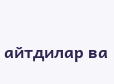айтдилар ва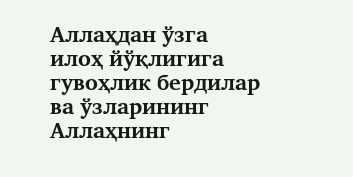Аллаҳдан ўзга илоҳ йўқлигига гувоҳлик бердилар ва ўзларининг Аллаҳнинг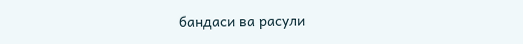бандаси ва расули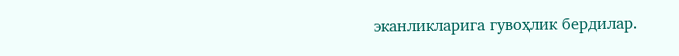эканликларига гувоҳлик бердилар.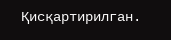Қисқартирилган.